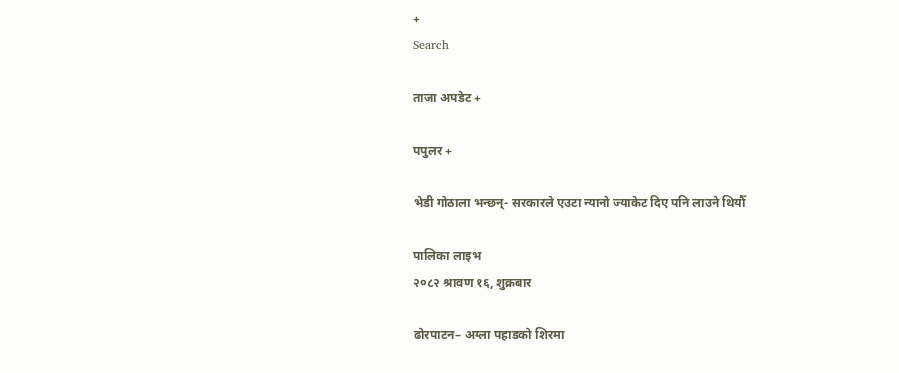+
Search

ताजा अपडेट +

पपुलर +

भेडी गोठाला भन्छन्- सरकारले एउटा न्यानो ज्याकेट दिए पनि लाउने थियौँ

पालिका लाइभ
२०८२ श्रावण १६, शुक्रबार

ढोरपाटन– अग्ला पहाडको शिरमा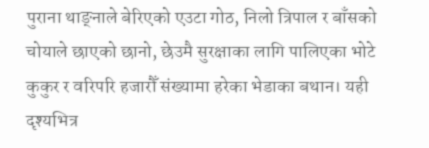पुराना थाङ्नाले बेरिएको एउटा गोठ, निलो त्रिपाल र बाँसको चोयाले छाएको छानो, छेउमै सुरक्षाका लागि पालिएका भोटे कुकुर र वरिपरि हजारौँ संख्यामा हरेका भेडाका बथान। यही दृश्यभित्र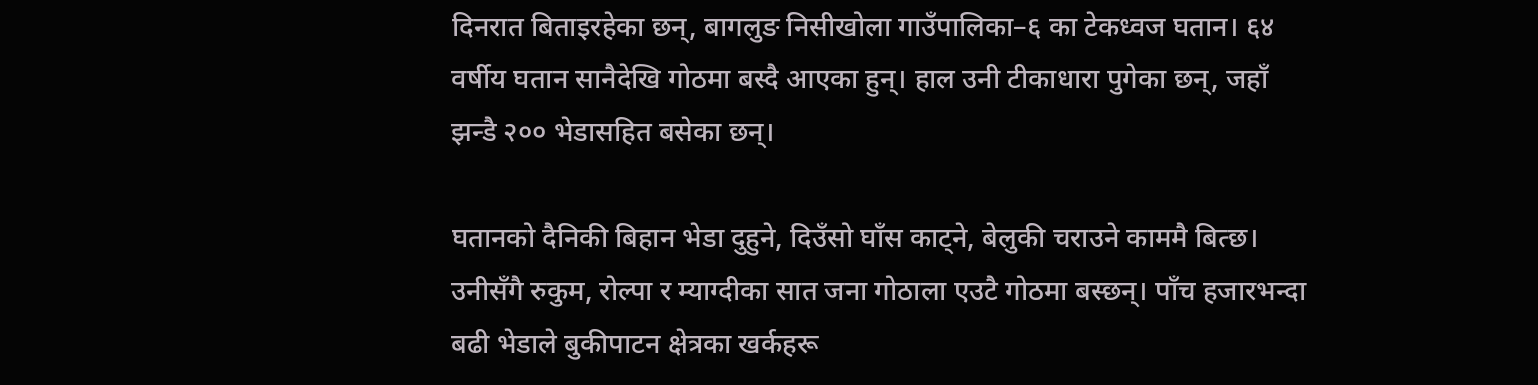दिनरात बिताइरहेका छन्, बागलुङ निसीखोला गाउँपालिका–६ का टेकध्वज घतान। ६४ वर्षीय घतान सानैदेखि गोठमा बस्दै आएका हुन्। हाल उनी टीकाधारा पुगेका छन्, जहाँ झन्डै २०० भेडासहित बसेका छन्।

घतानको दैनिकी बिहान भेडा दुहुने, दिउँसो घाँस काट्ने, बेलुकी चराउने काममै बित्छ। उनीसँगै रुकुम, रोल्पा र म्याग्दीका सात जना गोठाला एउटै गोठमा बस्छन्। पाँच हजारभन्दा बढी भेडाले बुकीपाटन क्षेत्रका खर्कहरू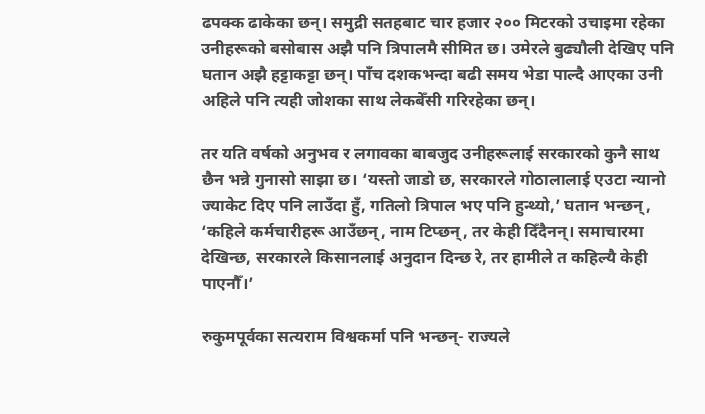ढपक्क ढाकेका छन्। समुद्री सतहबाट चार हजार २०० मिटरको उचाइमा रहेका उनीहरूको बसोबास अझै पनि त्रिपालमै सीमित छ। उमेरले बुढ्यौली देखिए पनि घतान अझै हट्टाकट्टा छन्। पाँच दशकभन्दा बढी समय भेडा पाल्दै आएका उनी अहिले पनि त्यही जोशका साथ लेकबेँसी गरिरहेका छन्।

तर यति वर्षको अनुभव र लगावका बाबजुद उनीहरूलाई सरकारको कुनै साथ छैन भन्ने गुनासो साझा छ। ‘यस्तो जाडो छ, सरकारले गोठालालाई एउटा न्यानो ज्याकेट दिए पनि लाउँदा हुँ, गतिलो त्रिपाल भए पनि हुन्थ्यो,’ घतान भन्छन्, ‘कहिले कर्मचारीहरू आउँछन्, नाम टिप्छन्, तर केही दिँदैनन्। समाचारमा देखिन्छ, सरकारले किसानलाई अनुदान दिन्छ रे, तर हामीले त कहिल्यै केही पाएनौँ।’

रुकुमपूर्वका सत्यराम विश्वकर्मा पनि भन्छन्- राज्यले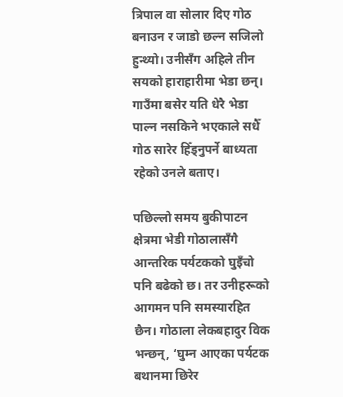त्रिपाल वा सोलार दिए गोठ बनाउन र जाडो छल्न सजिलो हुन्थ्यो। उनीसँग अहिले तीन सयको हाराहारीमा भेडा छन्। गाउँमा बसेर यति धेरै भेडा पाल्न नसकिने भएकाले सधैँ गोठ सारेर हिँड्नुपर्ने बाध्यता रहेको उनले बताए।

पछिल्लो समय बुकीपाटन क्षेत्रमा भेडी गोठालासँगै आन्तरिक पर्यटकको घुइँचो पनि बढेको छ। तर उनीहरूको आगमन पनि समस्यारहित छैन। गोठाला लेकबहादुर विक भन्छन्, ‘घुम्न आएका पर्यटक बथानमा छिरेर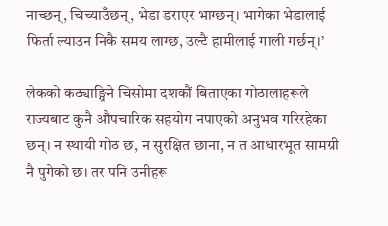नाच्छन्, चिच्याउँछन्, भेडा डराएर भाग्छन्। भागेका भेडालाई फिर्ता ल्याउन निकै समय लाग्छ, उल्टै हामीलाई गाली गर्छन्।’

लेकको कठ्याङ्ग्रिने चिसोमा दशकौं बिताएका गोठालाहरूले राज्यबाट कुनै औपचारिक सहयोग नपाएको अनुभव गरिरहेका छन्। न स्थायी गोठ छ, न सुरक्षित छाना, न त आधारभूत सामग्री नै पुगेको छ। तर पनि उनीहरू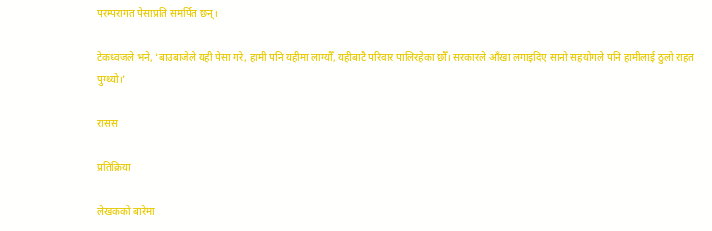परम्परागत पेसाप्रति समर्पित छन्।

टेकध्वजले भने, ‘बाउबाजेले यही पेसा गरे, हामी पनि यहीमा लाग्यौँ, यहीबाटै परिवार पालिरहेका छौँ। सरकारले आँखा लगाइदिए सानो सहयोगले पनि हामीलाई ठुलो राहत पुग्थ्यो।’

रासस

प्रतिक्रिया

लेखकको बारेमा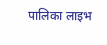पालिका लाइभ